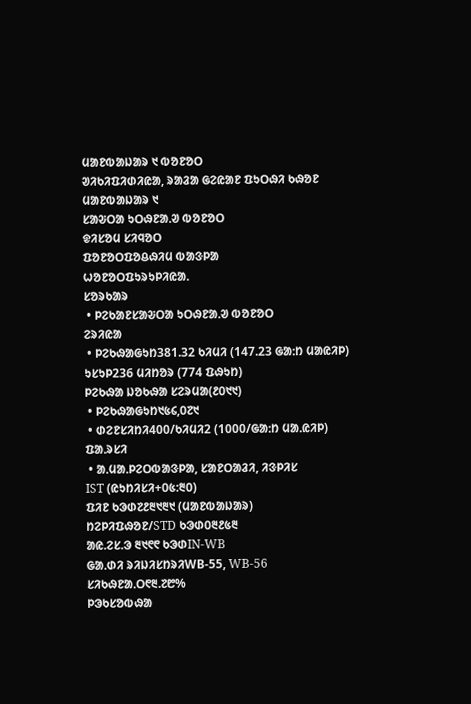ᱢᱟᱱᱵᱟᱡᱟᱨ ᱑ ᱵᱚᱱᱚᱛ
ᱣᱤᱠᱤᱯᱤᱰᱤᱭᱟ, ᱨᱟᱲᱟ ᱜᱮᱭᱟᱱ ᱯᱩᱛᱷᱤ ᱠᱷᱚᱱ
ᱢᱟᱱᱵᱟᱡᱟᱨ ᱑
ᱥᱟᱶᱛᱟ ᱩᱛᱷᱱᱟᱹᱣ ᱵᱚᱱᱚᱛ
ᱫᱤᱥᱚᱢ ᱥᱤᱧᱚᱛ
ᱯᱚᱱᱚᱛᱯᱚᱪᱷᱤᱢ ᱵᱟᱝᱞᱟ
ᱦᱚᱱᱚᱛᱯᱩᱨᱩᱞᱤᱭᱟᱹ
ᱥᱚᱨᱠᱟᱨ
 • ᱞᱮᱠᱟᱱᱥᱟᱶᱛᱟ ᱩᱛᱷᱱᱟᱹᱣ ᱵᱚᱱᱚᱛ
ᱮᱨᱤᱭᱟ
 • ᱞᱮᱠᱷᱟᱜᱩᱴ381.32 ᱠᱤᱢᱤ (147.23 ᱜᱟᱺᱴ ᱢᱟᱭᱤᱞ)
ᱩᱥᱩᱞ236 ᱢᱤᱴᱚᱨ (774 ᱯᱷᱩᱴ)
ᱞᱮᱠᱷᱟ ᱡᱚᱠᱷᱟ ᱥᱮᱨᱢᱟ(᱒᱐᱑᱑)
 • ᱞᱮᱠᱷᱟᱜᱩᱴ᱑᱕᱔,᱐᱗᱑
 • ᱰᱮᱱᱥᱤᱴᱤ400/ᱠᱤᱢᱤ2 (1000/ᱜᱟᱺᱴ ᱢᱟᱹᱭᱤᱞ)
ᱯᱟᱹᱨᱥᱤ
 • ᱟᱹᱢᱟᱹᱞᱮᱛᱵᱟᱝᱞᱟ, ᱥᱟᱱᱛᱟᱲᱤ, ᱤᱝᱞᱤᱥ
IST (ᱭᱩᱴᱤᱥᱤ+᱐᱕:᱓᱐)
ᱯᱤᱱ ᱠᱳᱰ᱗᱒᱓᱑᱓᱑ (ᱢᱟᱱᱵᱟᱡᱟᱨ)
ᱴᱮᱞᱤᱯᱷᱚᱱ/STD ᱠᱳᱰ᱐᱓᱒᱕᱓
ᱟᱭ.ᱮᱥ.ᱳ ᱓᱑᱖᱖ ᱠᱳᱰIN-WB
ᱜᱟᱹᱰᱤ ᱨᱤᱡᱤᱥᱴᱨᱤWB-55, WB-56
ᱥᱤᱠᱷᱱᱟᱹᱛ᱖᱓.᱗᱘%
ᱞᱳᱠᱥᱚᱵᱷᱟ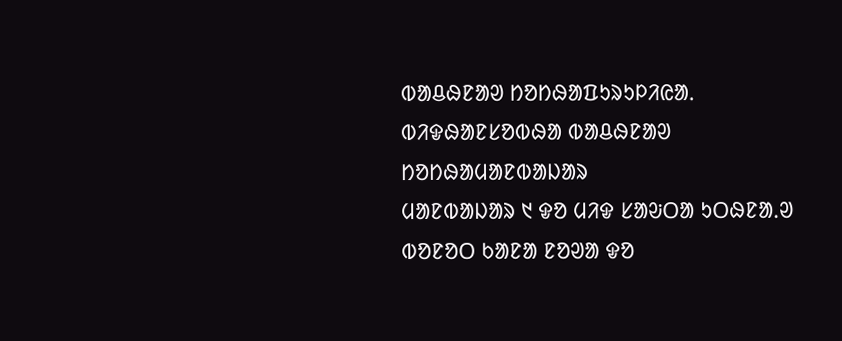ᱵᱟᱪᱷᱱᱟᱣ ᱴᱚᱴᱷᱟᱯᱩᱨᱩᱞᱤᱭᱟᱹ
ᱵᱤᱫᱷᱟᱱᱥᱚᱵᱷᱟ ᱵᱟᱪᱷᱱᱟᱣ ᱴᱚᱴᱷᱟᱢᱟᱱᱵᱟᱡᱟᱨ
ᱢᱟᱱᱵᱟᱡᱟᱨ ᱑ ᱫᱚ ᱢᱤᱫ ᱥᱟᱶᱛᱟ ᱩᱛᱷᱱᱟᱹᱣ ᱵᱚᱱᱚᱛ ᱠᱟᱱᱟ ᱱᱚᱣᱟ ᱫᱚ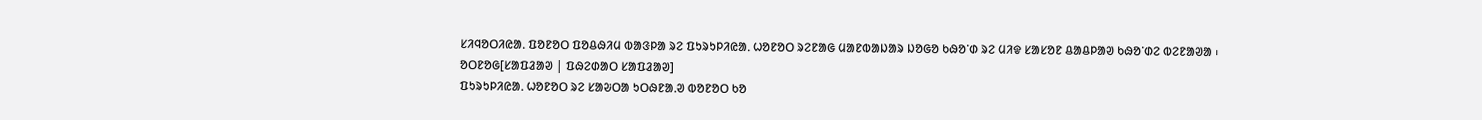ᱥᱤᱧᱚᱛᱤᱭᱟᱹ ᱯᱚᱱᱚᱛ ᱯᱚᱪᱷᱤᱢ ᱵᱟᱝᱞᱟ ᱨᱮ ᱯᱩᱨᱩᱞᱤᱭᱟᱹ ᱦᱚᱱᱚᱛ ᱨᱮᱱᱟᱜ ᱢᱟᱱᱵᱟᱡᱟᱨ ᱡᱚᱜᱚ ᱠᱷᱚᱸᱰ ᱨᱮ ᱢᱤᱫ ᱥᱟᱥᱚᱱ ᱪᱟᱪᱞᱟᱣ ᱠᱷᱚᱸᱰᱮ ᱵᱮᱱᱟᱣᱟ ᱾
ᱚᱛᱱᱚᱜ[ᱥᱟᱯᱲᱟᱣ | ᱯᱷᱮᱰᱟᱛ ᱥᱟᱯᱲᱟᱣ]
ᱯᱩᱨᱩᱞᱤᱭᱟᱹ ᱦᱚᱱᱚᱛ ᱨᱮ ᱥᱟᱶᱛᱟ ᱩᱛᱷᱱᱟᱹᱣ ᱵᱚᱱᱚᱛ ᱠᱚ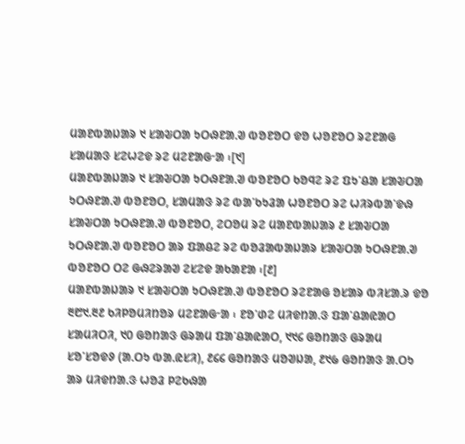ᱢᱟᱱᱵᱟᱡᱟᱨ ᱑ ᱥᱟᱶᱛᱟ ᱩᱛᱷᱱᱟᱹᱣ ᱵᱚᱱᱚᱛ ᱫᱚ ᱦᱚᱱᱚᱛ ᱨᱮᱱᱟᱜ ᱥᱟᱢᱟᱝ ᱥᱮᱦᱮᱫ ᱨᱮ ᱢᱮᱱᱟᱜᱼᱟ ᱾[᱑]
ᱢᱟᱱᱵᱟᱡᱟᱨ ᱑ ᱥᱟᱶᱛᱟ ᱩᱛᱷᱱᱟᱹᱣ ᱵᱚᱱᱚᱛ ᱠᱚᱧᱮ ᱨᱮ ᱯᱩᱸᱪᱟ ᱥᱟᱶᱛᱟ ᱩᱛᱷᱱᱟᱹᱣ ᱵᱚᱱᱚᱛ, ᱥᱟᱢᱟᱝ ᱨᱮ ᱵᱟᱸᱠᱩᱲᱟ ᱦᱚᱱᱚᱛ ᱨᱮ ᱦᱤᱨᱵᱟᱸᱫᱷ ᱥᱟᱶᱛᱟ ᱩᱛᱷᱱᱟᱹᱣ ᱵᱚᱱᱚᱛ, ᱮᱛᱚᱢ ᱨᱮ ᱢᱟᱱᱵᱟᱡᱟᱨ ᱒ ᱥᱟᱶᱛᱟ ᱩᱛᱷᱱᱟᱹᱣ ᱵᱚᱱᱚᱛ ᱟᱨ ᱯᱟᱪᱮ ᱨᱮ ᱵᱚᱲᱟᱵᱟᱡᱟᱨ ᱥᱟᱶᱛᱟ ᱩᱛᱷᱱᱟᱹᱣ ᱵᱚᱱᱚᱛ ᱛᱮ ᱜᱷᱮᱨᱟᱣ ᱮᱥᱮᱫ ᱟᱠᱟᱱᱟ ᱾[᱒]
ᱢᱟᱱᱵᱟᱡᱟᱨ ᱑ ᱥᱟᱶᱛᱟ ᱩᱛᱷᱱᱟᱹᱣ ᱵᱚᱱᱚᱛ ᱨᱮᱱᱟᱜ ᱚᱥᱟᱨ ᱵᱤᱥᱟᱹᱨ ᱫᱚ ᱓᱘᱑.᱓᱒ ᱠᱤᱞᱚᱢᱤᱴᱚᱨ ᱢᱮᱱᱟᱜᱼᱟ ᱾ ᱱᱚᱸᱰᱮ ᱢᱤᱫᱴᱟᱹᱝ ᱯᱟᱸᱪᱟᱭᱟᱛ ᱥᱟᱢᱤᱛᱤ, ᱑᱐ ᱜᱚᱴᱟᱝ ᱜᱨᱟᱢ ᱯᱟᱸᱪᱟᱭᱟᱛ, ᱑᱑᱔ ᱜᱚᱴᱟᱝ ᱜᱨᱟᱢ ᱥᱚᱸᱥᱚᱫᱽ (ᱟᱹᱛᱩ ᱵᱟᱹᱭᱥᱤ), ᱒᱔᱔ ᱜᱚᱴᱟᱝ ᱢᱚᱣᱡᱟ, ᱒᱑᱙ ᱜᱚᱴᱟᱝ ᱟᱹᱛᱩ ᱟᱨ ᱢᱤᱫᱴᱟᱹᱝ ᱦᱚᱲ ᱞᱮᱠᱷᱟ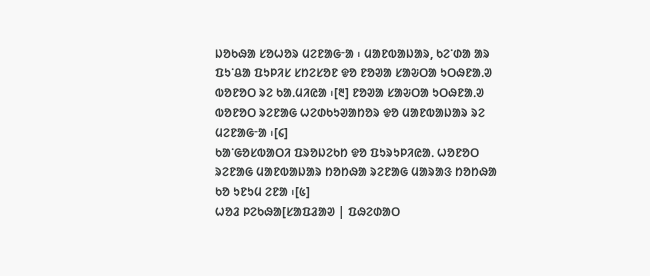ᱡᱚᱠᱷᱟ ᱥᱚᱦᱚᱨ ᱢᱮᱱᱟᱜᱼᱟ ᱾ ᱢᱟᱱᱵᱟᱡᱟᱨ, ᱠᱮᱸᱰᱟ ᱟᱨ ᱯᱩᱸᱪᱟ ᱯᱩᱞᱤᱥ ᱥᱴᱮᱥᱚᱱ ᱫᱚ ᱱᱚᱣᱟ ᱥᱟᱶᱛᱟ ᱩᱛᱷᱱᱟᱹᱣ ᱵᱚᱱᱚᱛ ᱨᱮ ᱠᱟᱹᱢᱤᱭᱟ ᱾[᱓] ᱱᱚᱣᱟ ᱥᱟᱶᱛᱟ ᱩᱛᱷᱱᱟᱹᱣ ᱵᱚᱱᱚᱛ ᱨᱮᱱᱟᱜ ᱦᱮᱰᱠᱩᱣᱟᱴᱚᱨ ᱫᱚ ᱢᱟᱱᱵᱟᱡᱟᱨ ᱨᱮ ᱢᱮᱱᱟᱜᱼᱟ ᱾[᱔]
ᱠᱟᱸᱜᱚᱥᱵᱟᱛᱤ ᱯᱨᱚᱡᱮᱠᱴ ᱫᱚ ᱯᱩᱨᱩᱞᱤᱭᱟᱹ ᱦᱚᱱᱚᱛ ᱨᱮᱱᱟᱜ ᱢᱟᱱᱵᱟᱡᱟᱨ ᱴᱚᱴᱷᱟ ᱨᱮᱱᱟᱜ ᱢᱟᱨᱟᱝ ᱴᱚᱴᱷᱟ ᱠᱚ ᱩᱱᱩᱢ ᱮᱱᱟ ᱾[᱕]
ᱦᱚᱲ ᱞᱮᱠᱷᱟ[ᱥᱟᱯᱲᱟᱣ | ᱯᱷᱮᱰᱟᱛ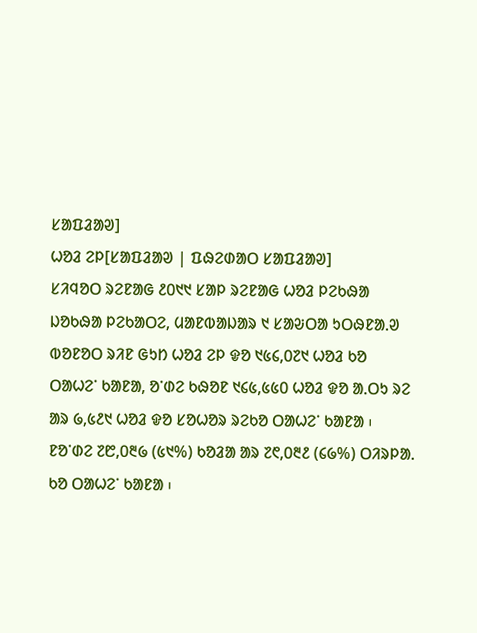ᱥᱟᱯᱲᱟᱣ]
ᱦᱚᱲ ᱮᱞ[ᱥᱟᱯᱲᱟᱣ | ᱯᱷᱮᱰᱟᱛ ᱥᱟᱯᱲᱟᱣ]
ᱥᱤᱧᱚᱛ ᱨᱮᱱᱟᱜ ᱒᱐᱑᱑ ᱥᱟᱞ ᱨᱮᱱᱟᱜ ᱦᱚᱲ ᱞᱮᱠᱷᱟ ᱡᱚᱠᱷᱟ ᱞᱮᱠᱟᱛᱮ, ᱢᱟᱱᱵᱟᱡᱟᱨ ᱑ ᱥᱟᱶᱛᱟ ᱩᱛᱷᱱᱟᱹᱣ ᱵᱚᱱᱚᱛ ᱨᱤᱱ ᱜᱩᱴ ᱦᱚᱲ ᱮᱞ ᱫᱚ ᱑᱕᱔,᱐᱗᱑ ᱦᱚᱲ ᱠᱚ ᱛᱟᱦᱮᱸ ᱠᱟᱱᱟ, ᱚᱸᱰᱮ ᱠᱷᱚᱱ ᱑᱔᱕,᱕᱕᱐ ᱦᱚᱲ ᱫᱚ ᱟᱹᱛᱩ ᱨᱮ ᱟᱨ ᱙,᱕᱒᱑ ᱦᱚᱲ ᱫᱚ ᱥᱚᱦᱚᱨ ᱨᱮᱠᱚ ᱛᱟᱦᱮᱸ ᱠᱟᱱᱟ ᱾ ᱱᱚᱸᱰᱮ ᱗᱘,᱐᱓᱙ (᱕᱑%) ᱠᱚᱲᱟ ᱟᱨ ᱗᱖,᱐᱓᱒ (᱔᱙%) ᱛᱤᱨᱞᱟᱹ ᱠᱚ ᱛᱟᱦᱮᱸ ᱠᱟᱱᱟ ᱾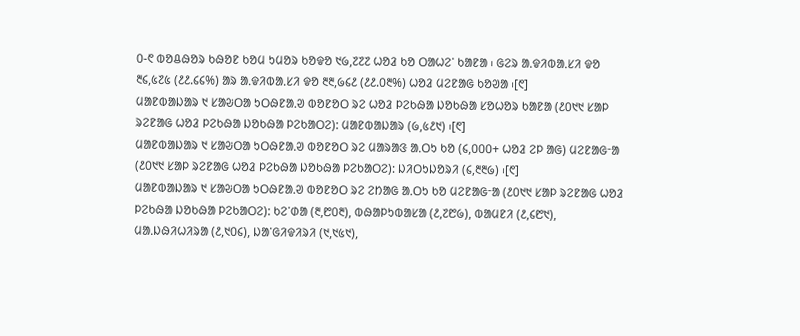᱐-᱖ ᱵᱚᱪᱷᱚᱨ ᱠᱷᱚᱱ ᱠᱚᱢ ᱩᱢᱚᱨ ᱠᱚᱫᱚ ᱑᱙,᱗᱗᱗ ᱦᱚᱲ ᱠᱚ ᱛᱟᱦᱮᱸ ᱠᱟᱱᱟ ᱾ ᱜᱮᱨ ᱟᱹᱫᱤᱵᱟᱹᱥᱤ ᱫᱚ ᱓᱔,᱕᱗᱕ (᱒᱒.᱔᱔%) ᱟᱨ ᱟᱹᱫᱤᱵᱟᱹᱥᱤ ᱫᱚ ᱓᱓,᱙᱔᱒ (᱒᱒.᱐᱓%) ᱦᱚᱲ ᱢᱮᱱᱟᱜ ᱠᱚᱣᱟ ᱾[᱖]
ᱢᱟᱱᱵᱟᱡᱟᱨ ᱑ ᱥᱟᱶᱛᱟ ᱩᱛᱷᱱᱟᱹᱣ ᱵᱚᱱᱚᱛ ᱨᱮ ᱦᱚᱲ ᱞᱮᱠᱷᱟ ᱡᱚᱠᱷᱟ ᱥᱚᱦᱚᱨ ᱠᱟᱱᱟ (᱒᱐᱑᱑ ᱥᱟᱞ ᱨᱮᱱᱟᱜ ᱦᱚᱲ ᱞᱮᱠᱷᱟ ᱡᱚᱠᱷᱟ ᱞᱮᱠᱟᱛᱮ): ᱢᱟᱱᱵᱟᱡᱟᱨ (᱙,᱕᱒᱑) ᱾[᱖]
ᱢᱟᱱᱵᱟᱡᱟᱨ ᱑ ᱥᱟᱶᱛᱟ ᱩᱛᱷᱱᱟᱹᱣ ᱵᱚᱱᱚᱛ ᱨᱮ ᱢᱟᱨᱟᱝ ᱟᱹᱛᱩ ᱠᱚ (᱔,᱐᱐᱐+ ᱦᱚᱲ ᱮᱞ ᱟᱜ) ᱢᱮᱱᱟᱜᱼᱟ (᱒᱐᱑᱑ ᱥᱟᱞ ᱨᱮᱱᱟᱜ ᱦᱚᱲ ᱞᱮᱠᱷᱟ ᱡᱚᱠᱷᱟ ᱞᱮᱠᱟᱛᱮ): ᱡᱤᱛᱩᱡᱚᱨᱤ (᱔,᱓᱓᱙) ᱾[᱖]
ᱢᱟᱱᱵᱟᱡᱟᱨ ᱑ ᱥᱟᱶᱛᱟ ᱩᱛᱷᱱᱟᱹᱣ ᱵᱚᱱᱚᱛ ᱨᱮ ᱮᱴᱟᱜ ᱟᱹᱛᱩ ᱠᱚ ᱢᱮᱱᱟᱜᱼᱟ (᱒᱐᱑᱑ ᱥᱟᱞ ᱨᱮᱱᱟᱜ ᱦᱚᱲ ᱞᱮᱠᱷᱟ ᱡᱚᱠᱷᱟ ᱞᱮᱠᱟᱛᱮ): ᱠᱮᱸᱰᱟ (᱓,᱘᱐᱓), ᱵᱷᱟᱞᱩᱵᱟᱥᱟ (᱒,᱗᱘᱙), ᱵᱟᱢᱱᱤ (᱒,᱔᱘᱑), ᱢᱟᱹᱡᱷᱤᱦᱤᱨᱟ (᱒,᱑᱐᱔), ᱡᱟᱸᱜᱤᱫᱤᱨᱤ (᱑,᱑᱕᱑),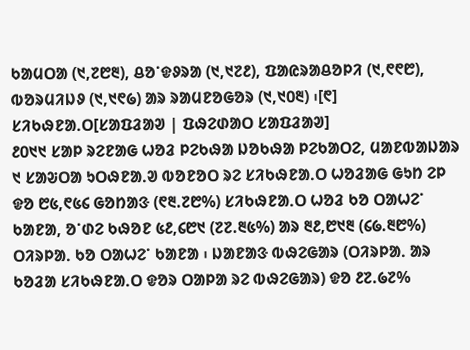ᱠᱟᱢᱛᱟ (᱑,᱗᱘᱓), ᱪᱚᱸᱫᱽᱨᱟ (᱑,᱑᱗᱒), ᱯᱟᱭᱨᱟᱪᱚᱞᱤ (᱑,᱖᱖᱘), ᱵᱚᱨᱢᱤᱡᱽ (᱑,᱑᱖᱙) ᱟᱨ ᱨᱟᱢᱱᱚᱜᱚᱨ (᱑,᱑᱐᱓) ᱾[᱖]
ᱥᱤᱠᱷᱱᱟᱹᱛ[ᱥᱟᱯᱲᱟᱣ | ᱯᱷᱮᱰᱟᱛ ᱥᱟᱯᱲᱟᱣ]
᱒᱐᱑᱑ ᱥᱟᱞ ᱨᱮᱱᱟᱜ ᱦᱚᱲ ᱞᱮᱠᱷᱟ ᱡᱚᱠᱷᱟ ᱞᱮᱠᱟᱛᱮ, ᱢᱟᱱᱵᱟᱡᱟᱨ ᱑ ᱥᱟᱶᱛᱟ ᱩᱛᱷᱱᱟᱹᱣ ᱵᱚᱱᱚᱛ ᱨᱮ ᱥᱤᱠᱷᱱᱟᱹᱛ ᱦᱚᱲᱟᱜ ᱜᱩᱴ ᱮᱞ ᱫᱚ ᱘᱕,᱖᱕᱔ ᱜᱚᱴᱟᱝ (᱖᱓.᱗᱘%) ᱥᱤᱠᱷᱱᱟᱹᱛ ᱦᱚᱲ ᱠᱚ ᱛᱟᱦᱮᱸ ᱠᱟᱱᱟ, ᱚᱸᱰᱮ ᱠᱷᱚᱱ ᱕᱒,᱔᱘᱑ (᱗᱗.᱓᱕%) ᱟᱨ ᱓᱒,᱘᱑᱓ (᱔᱙.᱓᱘%) ᱛᱤᱨᱞᱟᱹ ᱠᱚ ᱛᱟᱦᱮᱸ ᱠᱟᱱᱟ ᱾ ᱡᱟᱱᱟᱝ ᱵᱷᱮᱜᱟᱨ (ᱛᱤᱨᱞᱟᱹ ᱟᱨ ᱠᱚᱲᱟ ᱥᱤᱠᱷᱱᱟᱹᱛ ᱫᱚᱨ ᱛᱟᱞᱟ ᱨᱮ ᱵᱷᱮᱜᱟᱨ) ᱫᱚ ᱒᱗.᱙᱗%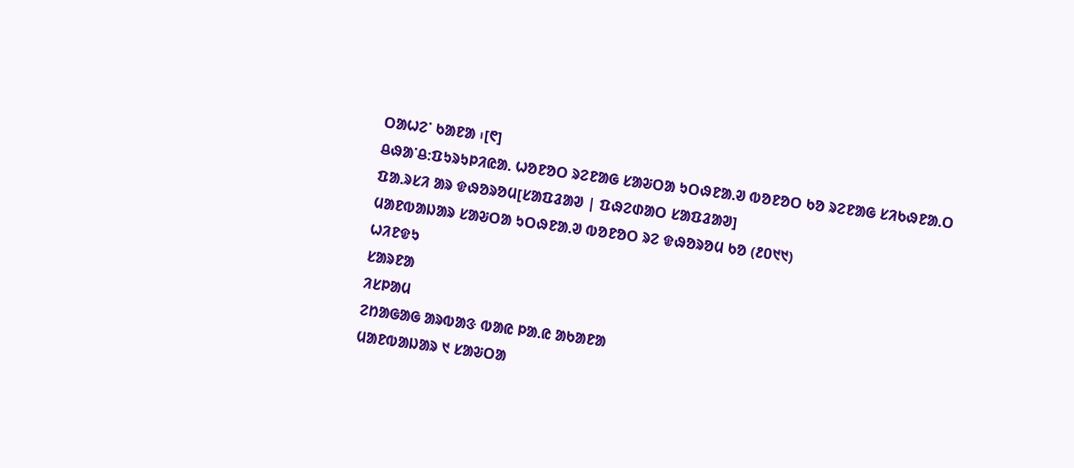ᱛᱟᱦᱮᱸ ᱠᱟᱱᱟ ᱾[᱖]
ᱪᱷᱟᱸᱪ:ᱯᱩᱨᱩᱞᱤᱭᱟᱹ ᱦᱚᱱᱚᱛ ᱨᱮᱱᱟᱜ ᱥᱟᱶᱛᱟ ᱩᱛᱷᱱᱟᱹᱣ ᱵᱚᱱᱚᱛ ᱠᱚ ᱨᱮᱱᱟᱜ ᱥᱤᱠᱷᱱᱟᱹᱛ
ᱯᱟᱹᱨᱥᱤ ᱟᱨ ᱫᱷᱚᱨᱚᱢ[ᱥᱟᱯᱲᱟᱣ | ᱯᱷᱮᱰᱟᱛ ᱥᱟᱯᱲᱟᱣ]
ᱢᱟᱱᱵᱟᱡᱟᱨ ᱥᱟᱶᱛᱟ ᱩᱛᱷᱱᱟᱹᱣ ᱵᱚᱱᱚᱛ ᱨᱮ ᱫᱷᱚᱨᱚᱢ ᱠᱚ (᱒᱐᱑᱑)
ᱦᱤᱱᱫᱩ
ᱥᱟᱨᱱᱟ
ᱤᱥᱞᱟᱢ
ᱮᱴᱟᱜᱟᱜ ᱟᱨᱵᱟᱝ ᱵᱟᱭ ᱞᱟᱹᱭ ᱟᱠᱟᱱᱟ
ᱢᱟᱱᱵᱟᱡᱟᱨ ᱑ ᱥᱟᱶᱛᱟ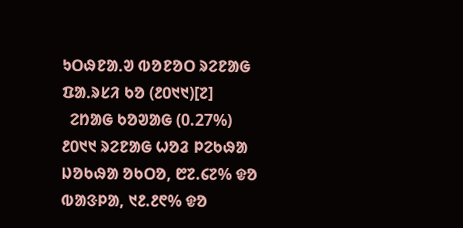ᱩᱛᱷᱱᱟᱹᱣ ᱵᱚᱱᱚᱛ ᱨᱮᱱᱟᱜ ᱯᱟᱹᱨᱥᱤ ᱠᱚ (᱒᱐᱑᱑)[᱗]
  ᱮᱴᱟᱜ ᱠᱚᱣᱟᱜ (0.27%)
᱒᱐᱑᱑ ᱨᱮᱱᱟᱜ ᱦᱚᱲ ᱞᱮᱠᱷᱟ ᱡᱚᱠᱷᱟ ᱚᱠᱛᱚ, ᱘᱗.᱔᱗% ᱫᱚ ᱵᱟᱝᱞᱟ, ᱑᱒.᱒᱖% ᱫᱚ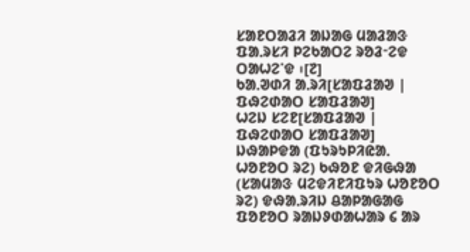ᱥᱟᱱᱛᱟᱲᱤ ᱟᱡᱟᱜ ᱢᱟᱲᱟᱝ ᱯᱟᱹᱨᱥᱤ ᱞᱮᱠᱟᱛᱮ ᱨᱚᱲᱼᱮᱫ ᱛᱟᱦᱮᱸᱫ ᱾[᱗]
ᱠᱟᱹᱣᱰᱤ ᱟᱹᱨᱤ[ᱥᱟᱯᱲᱟᱣ | ᱯᱷᱮᱰᱟᱛ ᱥᱟᱯᱲᱟᱣ]
ᱦᱮᱡ ᱥᱮᱱ[ᱥᱟᱯᱲᱟᱣ | ᱯᱷᱮᱰᱟᱛ ᱥᱟᱯᱲᱟᱣ]
ᱡᱷᱟᱞᱫᱟ (ᱯᱩᱨᱩᱞᱤᱭᱟᱹ ᱦᱚᱱᱚᱛ ᱨᱮ) ᱠᱷᱚᱱ ᱫᱤᱜᱷᱟ (ᱥᱟᱢᱟᱝ ᱢᱮᱫᱤᱱᱤᱯᱩᱨ ᱦᱚᱱᱚᱛ ᱨᱮ) ᱫᱷᱟᱹᱨᱤᱡ ᱪᱟᱞᱟᱜᱟᱜ ᱯᱚᱱᱚᱛ ᱨᱟᱡᱽᱰᱟᱦᱟᱨ ᱔ ᱟᱨ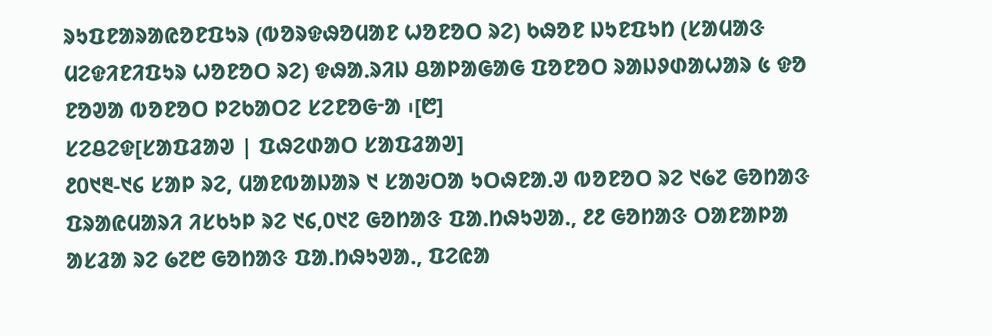ᱨᱩᱯᱱᱟᱨᱟᱭᱚᱱᱯᱩᱨ (ᱵᱚᱨᱫᱷᱚᱢᱟᱱ ᱦᱚᱱᱚᱛ ᱨᱮ) ᱠᱷᱚᱱ ᱡᱩᱱᱯᱩᱴ (ᱥᱟᱢᱟᱝ ᱢᱮᱫᱤᱱᱤᱯᱩᱨ ᱦᱚᱱᱚᱛ ᱨᱮ) ᱫᱷᱟᱹᱨᱤᱡ ᱪᱟᱞᱟᱜᱟᱜ ᱯᱚᱱᱚᱛ ᱨᱟᱡᱽᱰᱟᱦᱟᱨ ᱕ ᱫᱚ ᱱᱚᱣᱟ ᱵᱚᱱᱚᱛ ᱞᱮᱠᱟᱛᱮ ᱥᱮᱱᱚᱜᱼᱟ ᱾[᱘]
ᱥᱮᱪᱮᱫ[ᱥᱟᱯᱲᱟᱣ | ᱯᱷᱮᱰᱟᱛ ᱥᱟᱯᱲᱟᱣ]
᱒᱐᱑᱓-᱑᱔ ᱥᱟᱞ ᱨᱮ, ᱢᱟᱱᱵᱟᱡᱟᱨ ᱑ ᱥᱟᱶᱛᱟ ᱩᱛᱷᱱᱟᱹᱣ ᱵᱚᱱᱚᱛ ᱨᱮ ᱑᱙᱗ ᱜᱚᱴᱟᱝ ᱯᱨᱟᱭᱢᱟᱨᱤ ᱤᱥᱠᱩᱞ ᱨᱮ ᱑᱔,᱐᱑᱗ ᱜᱚᱴᱟᱝ ᱯᱟᱹᱴᱷᱩᱣᱟᱹ, ᱒᱒ ᱜᱚᱴᱟᱝ ᱛᱟᱱᱟᱞᱟ ᱟᱥᱲᱟ ᱨᱮ ᱙᱗᱘ ᱜᱚᱴᱟᱝ ᱯᱟᱹᱴᱷᱩᱣᱟᱹ, ᱯᱮᱭᱟ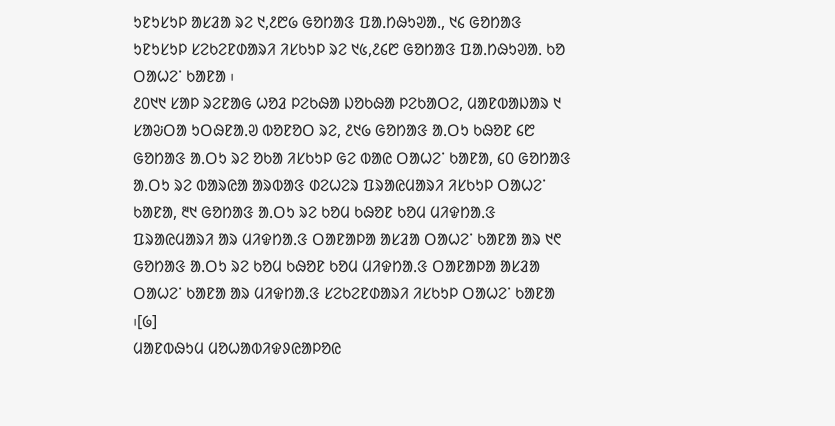ᱩᱱᱩᱥᱩᱞ ᱟᱥᱲᱟ ᱨᱮ ᱑,᱒᱘᱙ ᱜᱚᱴᱟᱝ ᱯᱟᱹᱴᱷᱩᱣᱟᱹ, ᱑᱔ ᱜᱚᱴᱟᱝ ᱩᱱᱩᱥᱩᱞ ᱥᱮᱠᱮᱱᱰᱟᱨᱤ ᱤᱥᱠᱩᱞ ᱨᱮ ᱑᱕,᱒᱔᱘ ᱜᱚᱴᱟᱝ ᱯᱟᱹᱴᱷᱩᱣᱟᱹ ᱠᱚ ᱛᱟᱦᱮᱸ ᱠᱟᱱᱟ ᱾
᱒᱐᱑᱑ ᱥᱟᱞ ᱨᱮᱱᱟᱜ ᱦᱚᱲ ᱞᱮᱠᱷᱟ ᱡᱚᱠᱷᱟ ᱞᱮᱠᱟᱛᱮ, ᱢᱟᱱᱵᱟᱡᱟᱨ ᱑ ᱥᱟᱶᱛᱟ ᱩᱛᱷᱱᱟᱹᱣ ᱵᱚᱱᱚᱛ ᱨᱮ, ᱒᱑᱙ ᱜᱚᱴᱟᱝ ᱟᱹᱛᱩ ᱠᱷᱚᱱ ᱔᱘ ᱜᱚᱴᱟᱝ ᱟᱹᱛᱩ ᱨᱮ ᱚᱠᱟ ᱤᱥᱠᱩᱞ ᱜᱮ ᱵᱟᱭ ᱛᱟᱦᱮᱸ ᱠᱟᱱᱟ, ᱔᱐ ᱜᱚᱴᱟᱝ ᱟᱹᱛᱩ ᱨᱮ ᱵᱟᱨᱭᱟ ᱟᱨᱵᱟᱝ ᱰᱮᱦᱮᱨ ᱯᱨᱟᱭᱢᱟᱨᱤ ᱤᱥᱠᱩᱞ ᱛᱟᱦᱮᱸ ᱠᱟᱱᱟ, ᱓᱑ ᱜᱚᱴᱟᱝ ᱟᱹᱛᱩ ᱨᱮ ᱠᱚᱢ ᱠᱷᱚᱱ ᱠᱚᱢ ᱢᱤᱫᱴᱟᱹᱝ ᱯᱨᱟᱭᱢᱟᱨᱤ ᱟᱨ ᱢᱤᱫᱴᱟᱹᱝ ᱛᱟᱱᱟᱞᱟ ᱟᱥᱲᱟ ᱛᱟᱦᱮᱸ ᱠᱟᱱᱟ ᱟᱨ ᱑᱖ ᱜᱚᱴᱟᱝ ᱟᱹᱛᱩ ᱨᱮ ᱠᱚᱢ ᱠᱷᱚᱱ ᱠᱚᱢ ᱢᱤᱫᱴᱟᱹᱝ ᱛᱟᱱᱟᱞᱟ ᱟᱥᱲᱟ ᱛᱟᱦᱮᱸ ᱠᱟᱱᱟ ᱟᱨ ᱢᱤᱫᱴᱟᱹᱝ ᱥᱮᱠᱮᱱᱰᱟᱨᱤ ᱤᱥᱠᱩᱞ ᱛᱟᱦᱮᱸ ᱠᱟᱱᱟ ᱾[᱙]
ᱢᱟᱱᱵᱷᱩᱢ ᱢᱚᱦᱟᱵᱤᱫᱽᱭᱟᱞᱚᱭ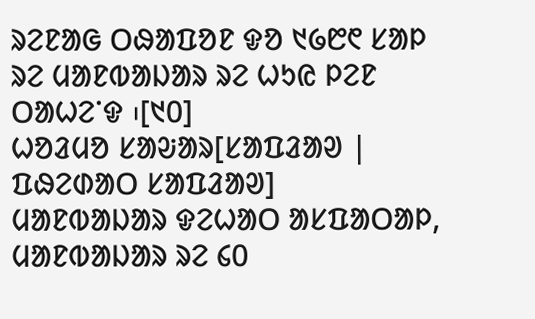ᱨᱮᱱᱟᱜ ᱛᱷᱟᱯᱚᱱ ᱫᱚ ᱑᱙᱘᱖ ᱥᱟᱞ ᱨᱮ ᱢᱟᱱᱵᱟᱡᱟᱨ ᱨᱮ ᱦᱩᱭ ᱞᱮᱱ ᱛᱟᱦᱮᱸᱫ ᱾[᱑᱐]
ᱦᱚᱲᱢᱚ ᱥᱟᱶᱟᱨ[ᱥᱟᱯᱲᱟᱣ | ᱯᱷᱮᱰᱟᱛ ᱥᱟᱯᱲᱟᱣ]
ᱢᱟᱱᱵᱟᱡᱟᱨ ᱫᱮᱦᱟᱛ ᱟᱥᱯᱟᱛᱟᱞ, ᱢᱟᱱᱵᱟᱡᱟᱨ ᱨᱮ ᱔᱐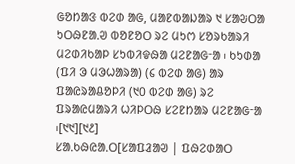ᱜᱚᱴᱟᱝ ᱵᱮᱰ ᱟᱜ, ᱢᱟᱱᱵᱟᱡᱟᱨ ᱑ ᱥᱟᱶᱛᱟ ᱩᱛᱷᱱᱟᱹᱣ ᱵᱚᱱᱚᱛ ᱨᱮ ᱢᱩᱬ ᱥᱚᱨᱠᱟᱨᱤ ᱢᱮᱰᱤᱠᱟᱞ ᱥᱩᱵᱤᱫᱷᱟ ᱢᱮᱱᱟᱜᱼᱟ ᱾ ᱠᱩᱰᱟ (ᱯᱤ ᱳ ᱢᱳᱦᱟᱨᱟ) (᱔ ᱵᱮᱰ ᱟᱜ) ᱟᱨ ᱯᱟᱭᱨᱟᱪᱚᱞᱤ (᱑᱐ ᱵᱮᱰ ᱟᱜ) ᱨᱮ ᱯᱨᱟᱭᱢᱟᱨᱤ ᱦᱤᱞᱛᱷ ᱥᱮᱱᱴᱟᱨ ᱢᱮᱱᱟᱜᱼᱟ ᱾[᱑᱑][᱑᱒]
ᱥᱟᱹᱠᱷᱭᱟᱹᱛ[ᱥᱟᱯᱲᱟᱣ | ᱯᱷᱮᱰᱟᱛ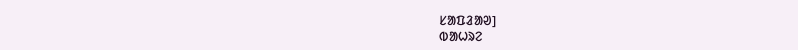ᱥᱟᱯᱲᱟᱣ]
ᱵᱟᱦᱨᱮ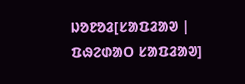ᱡᱚᱱᱚᱲ[ᱥᱟᱯᱲᱟᱣ | ᱯᱷᱮᱰᱟᱛ ᱥᱟᱯᱲᱟᱣ]